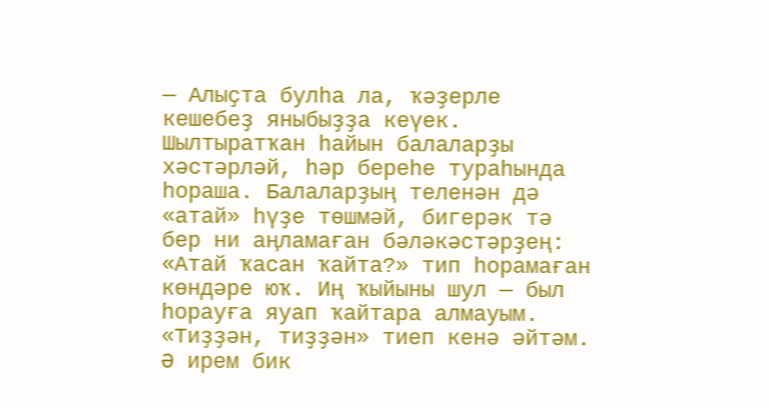— Алыҫта булһа ла, ҡәҙерле кешебеҙ яныбыҙҙа кеүек. Шылтыратҡан һайын балаларҙы хәстәрләй, һәр береһе тураһында һораша. Балаларҙың теленән дә «атай» һүҙе төшмәй, бигерәк тә бер ни аңламаған бәләкәстәрҙең: «Атай ҡасан ҡайта?» тип һорамаған көндәре юҡ. Иң ҡыйыны шул — был һорауға яуап ҡайтара алмауым. «Тиҙҙән, тиҙҙән» тиеп кенә әйтәм. Ә ирем бик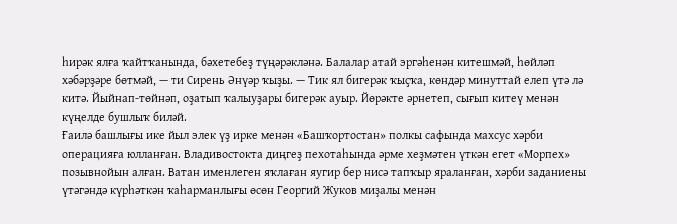һирәк ялға ҡайтҡанында, бәхетебеҙ түңәрәкләнә. Балалар атай эргәһенән китешмәй, һөйләп хәбәрҙәре бөтмәй, — ти Сирень Әнүәр ҡыҙы. — Тик ял бигерәк ҡыҫҡа, көндәр минуттай елеп үтә лә китә. Йыйнап-төйнәп, оҙатып ҡалыуҙары бигерәк ауыр. Йөрәкте әрнетеп, сығып китеү менән күңелде бушлыҡ биләй.
Ғаилә башлығы ике йыл элек үҙ ирке менән «Башҡортостан» полкы сафында махсус хәрби операцияға юлланған. Владивостокта диңгеҙ пехотаһында әрме хеҙмәтен үткән егет «Морпех» позывнойын алған. Ватан именлеген яҡлаған яугир бер нисә тапҡыр яраланған, хәрби заданиены үтәгәндә күрһәткән ҡаһарманлығы өсөн Георгий Жуков миҙалы менән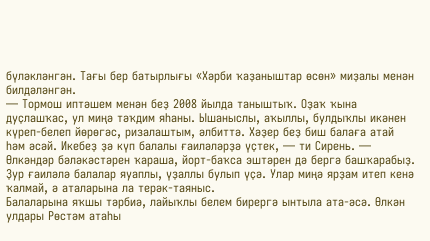бүләкләнгән. Тағы бер батырлығы «Хәрби ҡаҙаныштар өсөн» миҙалы менән билдәләнгән.
— Тормош иптәшем менән беҙ 2008 йылда таныштыҡ. Оҙаҡ ҡына дуҫлашҡас, ул миңә тәҡдим яһаны. Ышаныслы, аҡыллы, булдыҡлы икәнен күреп-белеп йөрөгәс, ризалаштым, әлбиттә. Хәҙер беҙ биш балаға атай һәм әсәй. Икебеҙ ҙә күп балалы ғаиләләрҙә үҫтек, — ти Сирень. — Өлкәндәр бәләкәстәрен ҡараша, йорт-баҡса эштәрен дә бергә башҡарабыҙ. Ҙур ғаиләлә балалар яуаплы, үҙаллы булып үҫә. Улар миңә ярҙам итеп кенә ҡалмай, ә аталарына ла терәк-таяныс.
Балаларына яҡшы тәрбиә, лайыҡлы белем бирергә ынтыла ата-әсә. Өлкән улдары Рөстәм атаһы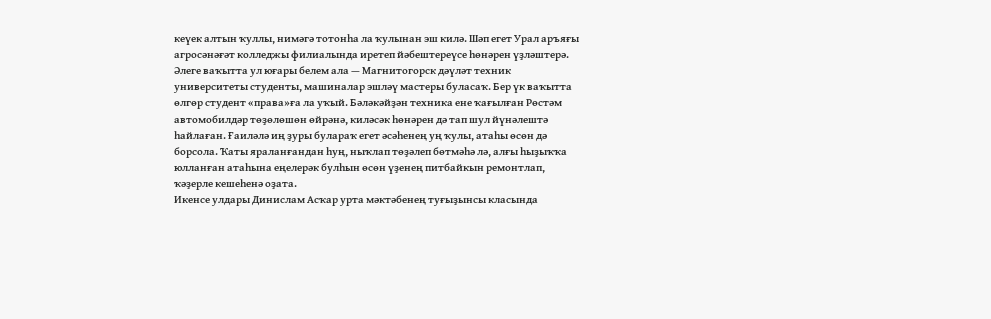кеүек алтын ҡуллы, нимәгә тотонһа ла ҡулынан эш килә. Шәп егет Урал аръяғы агросәнәғәт колледжы филиалында иретеп йәбештереүсе һөнәрен үҙләштерә. Әлеге ваҡытта ул юғары белем ала — Магнитогорск дәүләт техник университеты студенты, машиналар эшләү мастеры буласаҡ. Бер үк ваҡытта өлгөр студент «права»ға ла уҡый. Бәләкәйҙән техника ене ҡағылған Рөстәм автомобилдәр төҙөлөшөн өйрәнә, киләсәк һөнәрен дә тап шул йүнәлештә һайлаған. Ғаиләлә иң ҙуры булараҡ егет әсәһенең уң ҡулы, атаһы өсөн дә борсола. Ҡаты яраланғандан һуң, ныҡлап төҙәлеп бөтмәһә лә, алғы һыҙыҡҡа юлланған атаһына еңелерәк булһын өсөн үҙенең питбайкын ремонтлап, ҡәҙерле кешеһенә оҙата.
Икенсе улдары Динислам Асҡар урта мәктәбенең туғыҙынсы класында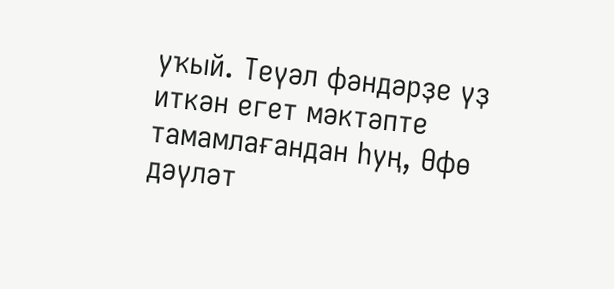уҡый. Теүәл фәндәрҙе үҙ иткән егет мәктәпте тамамлағандан һуң, Өфө дәүләт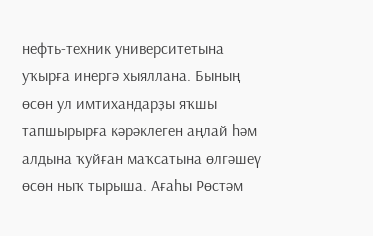нефть-техник университетына уҡырға инергә хыяллана. Бының өсөн ул имтихандарҙы яҡшы тапшырырға кәрәклеген аңлай һәм алдына ҡуйған маҡсатына өлгәшеү өсөн ныҡ тырыша. Ағаһы Рөстәм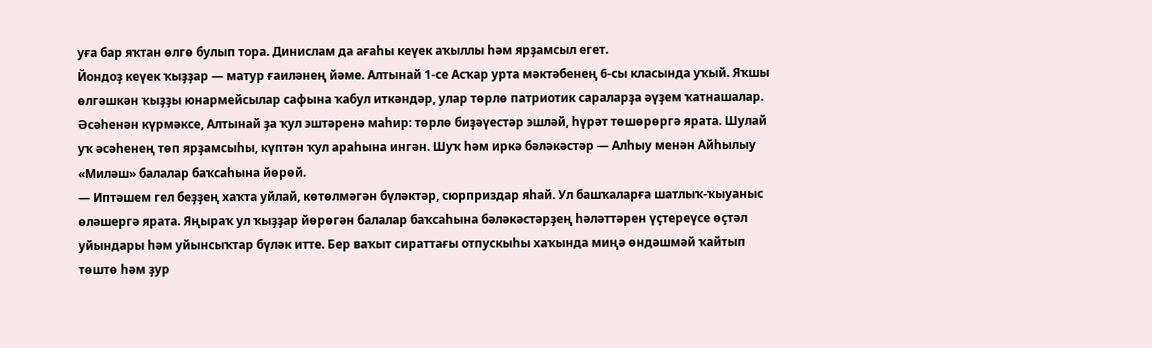уға бар яҡтан өлгө булып тора. Динислам да ағаһы кеүек аҡыллы һәм ярҙамсыл егет.
Йондоҙ кеүек ҡыҙҙар — матур ғаиләнең йәме. Алтынай 1-се Асҡар урта мәктәбенең 6-сы класында уҡый. Яҡшы өлгәшкән ҡыҙҙы юнармейсылар сафына ҡабул иткәндәр, улар төрлө патриотик сараларҙа әүҙем ҡатнашалар. Әсәһенән күрмәксе, Алтынай ҙа ҡул эштәренә маһир: төрлө биҙәүестәр эшләй, һүрәт төшөрөргә ярата. Шулай уҡ әсәһенең төп ярҙамсыһы, күптән ҡул араһына ингән. Шуҡ һәм иркә бәләкәстәр — Алһыу менән Айһылыу «Миләш» балалар баҡсаһына йөрөй.
— Иптәшем гел беҙҙең хаҡта уйлай, көтөлмәгән бүләктәр, сюрприздар яһай. Ул башҡаларға шатлыҡ-ҡыуаныс өләшергә ярата. Яңыраҡ ул ҡыҙҙар йөрөгән балалар баҡсаһына бәләкәстәрҙең һәләттәрен үҫтереүсе өҫтәл уйындары һәм уйынсыҡтар бүләк итте. Бер ваҡыт сираттағы отпускыһы хаҡында миңә өндәшмәй ҡайтып төштө һәм ҙур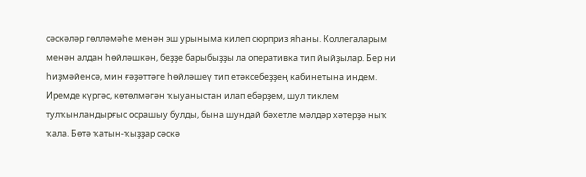сәскәләр гөлләмәһе менән эш урыныма килеп сюрприз яһаны. Коллегаларым менән алдан һөйләшкән, беҙҙе барыбыҙҙы ла оперативка тип йыйҙылар. Бер ни һиҙмәйенсә, мин ғәҙәттәге һөйләшеү тип етәксебеҙҙең кабинетына индем. Иремде күргәс, көтөлмәгән ҡыуаныстан илап ебәрҙем, шул тиклем тулҡынландырғыс осрашыу булды, бына шундай бәхетле мәлдәр хәтерҙә ныҡ ҡала. Бөтә ҡатын-ҡыҙҙар сәскә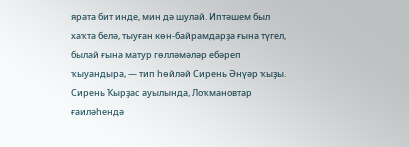ярата бит инде, мин дә шулай. Иптәшем был хаҡта белә, тыуған көн-байрамдарҙа ғына түгел, былай ғына матур гөлләмәләр ебәреп ҡыуандыра, — тип һөйләй Сирень Әнүәр ҡыҙы.
Сирень Ҡырҙас ауылында, Лоҡмановтар ғаиләһендә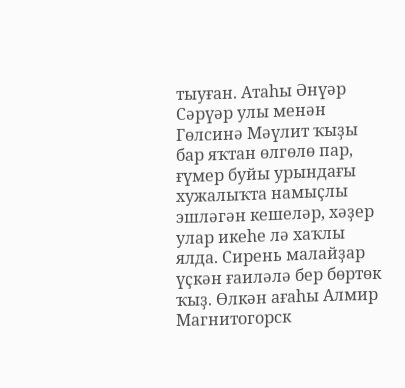тыуған. Атаһы Әнүәр Сәрүәр улы менән Гөлсинә Мәүлит ҡыҙы бар яҡтан өлгөлө пар, ғүмер буйы урындағы хужалыҡта намыҫлы эшләгән кешеләр, хәҙер улар икеһе лә хаҡлы ялда. Сирень малайҙар үҫкән ғаиләлә бер бөртөк ҡыҙ. Өлкән ағаһы Алмир Магнитогорск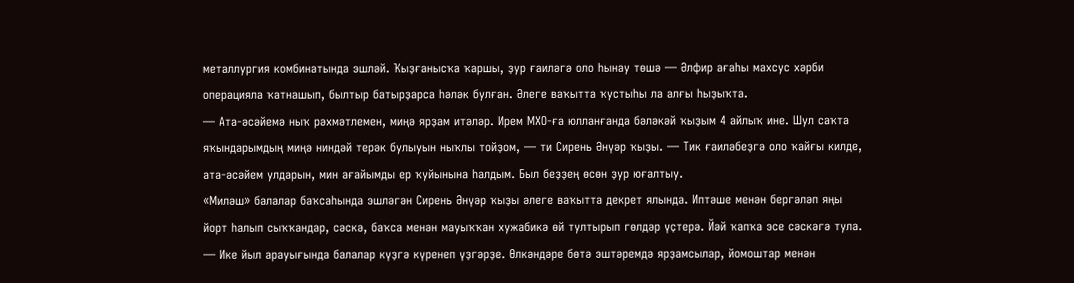металлургия комбинатында эшләй. Ҡыҙғанысҡа ҡаршы, ҙур ғаиләгә оло һынау төшә — Әлфир ағаһы махсус хәрби операцияла ҡатнашып, былтыр батырҙарса һәләк булған. Әлеге ваҡытта ҡустыһы ла алғы һыҙыҡта.
— Ата-әсәйемә ныҡ рәхмәтлемен, миңә ярҙам итәләр. Ирем МХО-ға юлланғанда бәләкәй ҡыҙым 4 айлыҡ ине. Шул саҡта яҡындарымдың миңә ниндәй терәк булыуын ныҡлы тойҙом, — ти Сирень Әнүәр ҡыҙы. — Тик ғаиләбеҙгә оло ҡайғы килде, ата-әсәйем улдарын, мин ағайымды ер ҡуйынына һалдым. Был беҙҙең өсөн ҙур юғалтыу.
«Миләш» балалар баҡсаһында эшләгән Сирень Әнүәр ҡыҙы әлеге ваҡытта декрет ялында. Иптәше менән бергәләп яңы йорт һалып сыҡҡандар, сәскә, баҡса менән мауыҡҡан хужабикә өй тултырып гөлдәр үҫтерә. Йәй ҡапҡа эсе сәскәгә тула.
— Ике йыл арауығында балалар күҙгә күренеп үҙгәрҙе. Өлкәндәре бөтә эштәремдә ярҙамсылар, йомоштар менән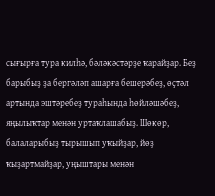сығырға тура килһә, бәләкәстәрҙе ҡарайҙар. Беҙ барыбыҙ ҙа бергәләп ашарға бешерәбеҙ, өҫтәл артында эштәребеҙ тураһында һөйләшәбеҙ, яңылыҡтар менән уртаҡлашабыҙ. Шөкөр, балаларыбыҙ тырышып уҡыйҙар, йөҙ ҡыҙартмайҙар, уңыштары менән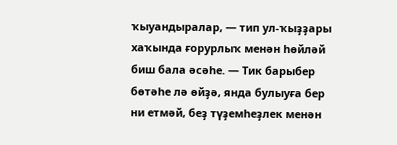ҡыуандыралар, — тип ул-ҡыҙҙары хаҡында ғорурлыҡ менән һөйләй биш бала әсәһе. — Тик барыбер бөтәһе лә өйҙә, янда булыуға бер ни етмәй, беҙ түҙемһеҙлек менән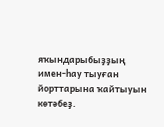яҡындарыбыҙҙың имен-һау тыуған йорттарына ҡайтыуын көтәбеҙ.